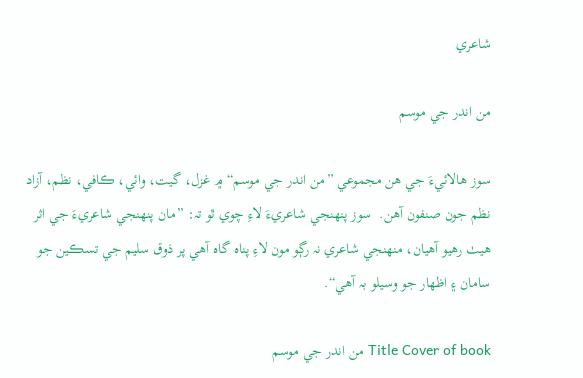شاعري

من اندر جي موسم

سوز ھالائيءَ جي هن مجموعي ”من اندر جي موسم“ ۾ غزل، گيت، وائي، ڪافي، نظم، آزاد نظم جون صنفون آهن.  سوز پنھنجي شاعريءَ لاءِ چوي ٿو تہ: ”مان پنھنجي شاعريءَ جي اثر هيٺ رهيو آهيان، منھنجي شاعري نہ رڳو مون لاءِ پناه گاه آهي پر ذوق سليم جي تسڪين جو سامان ۽ اظھار جو وسيلو بہ آهي“.

Title Cover of book من اندر جي موسم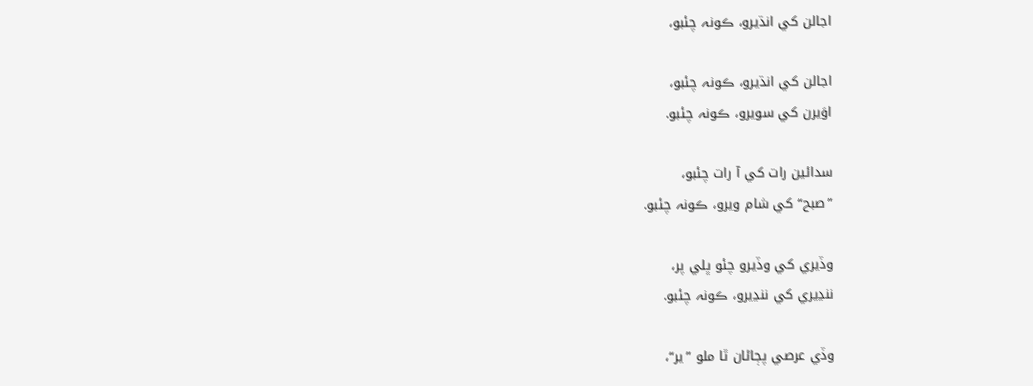اجالن کي انڌيرو، ڪونہ چئبو،

اجالن کي انڌيرو، ڪونہ چئبو،
اوَيرن کي سويرو، ڪونہ چئبو.

سدائين رات کي آ رات چئبو،
”صبح“ کي شام ويرو، ڪونہ چئبو.

وڏيري کي وڏيرو چئو ڀلي پر،
ننڍيري کي ننڍيرو، ڪونہ چئبو.

وڏي عرصي پڄاڻان ٿا ملو ”ير“،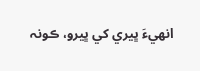انھيءَ ڀيري کي ڀيرو، ڪونہ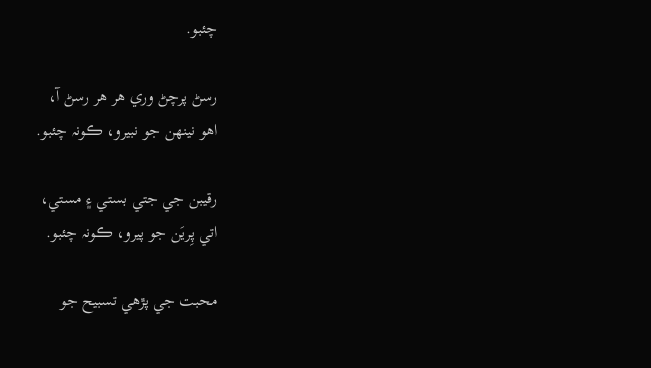چئبو.

رسڻ پرچڻ وري هر هر رسڻ آ،
اهو نينھن جو نبيرو، ڪونہ چئبو.

رقيبن جي جتي بستي ۽ مستي،
اتي پِريَن جو پيرو، ڪونہ چئبو.

محبت جي پڙهي تسبيح جو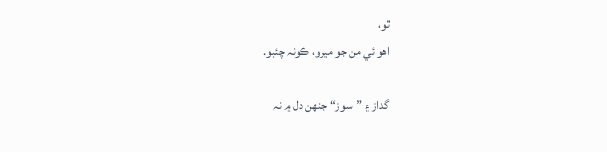ٿو،
اهو ئي من جو ميرو، ڪونہ چئبو.

گداز ۽ ”سوز“ جنھن دل ۾ نہ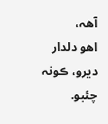آھہ،
اهو دلدار ديرو، ڪونہ چئبو.